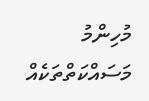މުހިންމު މަސައްކަތްތަކެއް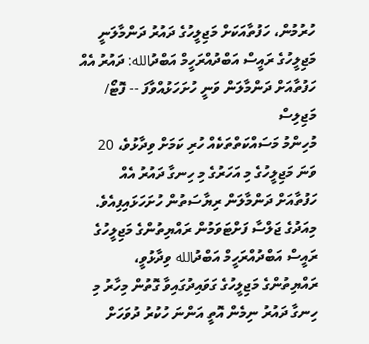ހުރުމުން، ހަފުތާއަކަށް މަޖިލީހުގެ ދައުރު ދަންމާލަނީ
މަޖިލީހުގެ ރައީސް އަބްދުއްރަހީމް އަބްދުالله: ދައުރު އެއް ހަފުތާއަށް ދަންމާލަން ވަނީ ހުށަހަޅުއްވާފަ -- ފޮޓޯ/ މަޖިލިސް
މުހިންމު މަސައްކަތްތަކެއް ހުރި ކަމަށް ވިދާޅުވެ، 20 ވަނަ މަޖިލީހުގެ މި އަހަރުގެ މި ހިނގާ ދައުރު އެއް ހަފުތާއަށް ދަންމާލަން ރިޔާސަތުން ހުށަހަޅައިފިއެވެ.
މިއަދުގެ ޖަލްސާ ފަށްޓަވަމުން ރައްޔިތުންގެ މަޖިލީހުގެ ރައީސް އަބްދުއްރަހީމް އަބްދުالله ވިދާޅުވީ، ރައްޔިތުންގެ މަޖިލީހުގެ ގަވައިދުގައިވާ ގޮތުން މިހާރު މި ހިނގާ ދައުރު ނިމެން އޮތީ އަންނަ ހުކުރު ދުވަހަށް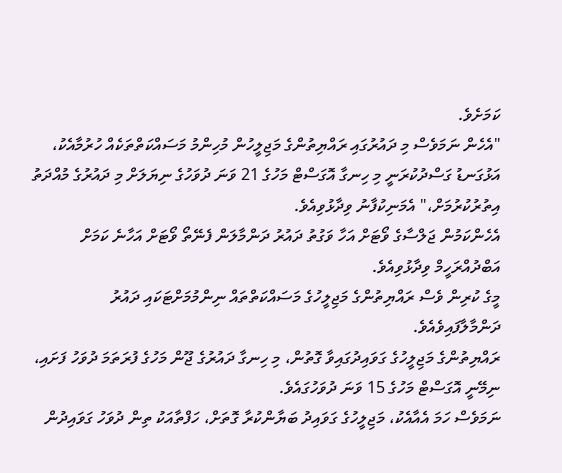ކަމަށެވެ.
"އެހެން ނަމަވެސް މި ދައުރުގައި ރައްޔިތުންގެ މަޖިލީހުން މުހިންމު މަސައްކަތްތަކެއް ހުރުމާއެކު، އަޅުގަނޑު ގަސްދުކުރަނީ މި ހިނގާ އޮގަސްޓް މަހުގެ 21 ވަނަ ދުވަހުގެ ނިޔަލަށް މި ދައުރުގެ މުއްދަތު އިތުރުކުރުމަށް،" އެމަނިކުފާނު ވިދާޅުވިއެވެ.
އެހެންކަމުން ޖަލްސާގެ ވޯޓަށް އަހާ ވަގުތު ދައުރު ދަންމާލަން ފެނޭތޯ ވޯޓަށް އަހާނެ ކަމަށް އަބްދުއްރަހީމް ވިދާޅުވިއެވެ.
މީގެ ކުރިން ވެސް ރައްޔިތުންގެ މަޖިލީހުގެ މަސައްކަތްތައް ނިންމުމަށްޓަކައި ދައުރު ދަންމާލާފައިވެއެވެ.
ރައްޔިތުންގެ މަޖިލީހުގެ ގަވައިދުގައިވާ ގޮތުން، މި ހިނގާ ދައުރުގެ ޖޫން މަހުގެ ފުރަތަމަ ދުވަހު ފަށައި، ނިމޭނީ އޮގަސްޓް މަހުގެ 15 ވަނަ ދުވަހުގައެވެ.
ނަމަވެސް ހަމަ އެއާއެކު، މަޖިލީހުގެ ގަވައިދު ބަޔާންކުރާ ގޮތަށް، ހަފްތާއަކު ތިން ދުވަހު ގަވައިދުން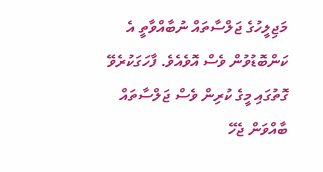މަޖިލީހުގެ ޖަލްސާތައް ނުބާއްވާތީ އެ ކަންބޮޑުވުން ވެސް އޮވެއެވެ. ފާހަގަކުރެވޭ ގޮތުގައި މީގެ ކުރިން ވެސް ޖަލްސާތައް ބާއްވަން ޖެހޭ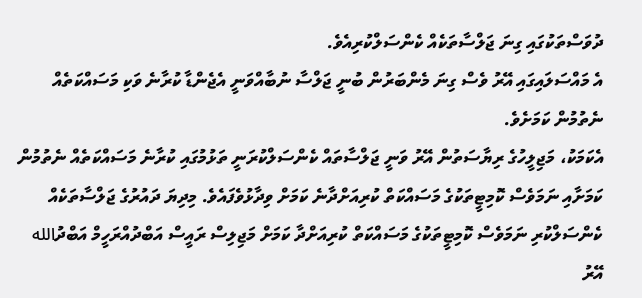ދުވަސްތަކުގައި ގިނަ ޖަލްސާތަކެއް ކެންސަލްކުރިއެވެ.
އެ މައްސަލައިގައި އޭރު ވެސް ގިނަ މެންބަރުން ބުނީ ޖަލްސާ ނުބާއްވަނީ އެޖެންޑާ ކުރާނެ ވަކި މަސައްކަތެއް ނެތުމުން ކަމަށެވެ.
އެކަމަކު، މަޖިލީހުގެ ރިޔާސަތުން އޭރު ވަނީ ޖަލްސާތައް ކެންސަލްކުރަނީ ތަޅުމުގައި ކުރާނެ މަސައްކަތެއް ނެތުމުން ކަމަށާއި ނަމަވެސް ކޮމިޓީތަކުގެ މަސައްކަތް ކުރިއަށްދާނެ ކަމަށް ވިދާޅުވެފައެވެ. މިދިޔަ ދައުރުގެ ޖަލްސާތަކެއް ކެންސަލްކުރި ނަމަވެސް ކޮމިޓީތަކުގެ މަސައްކަތް ކުރިއަށްދާ ކަމަށް މަޖިލިސް ރައީސް އަބްދުއްރަހީމް އަބްދުالله އޭރު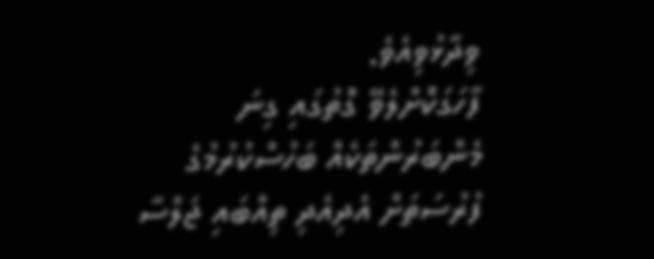ވިދާޅުވިއެވެ.
ފާހަގަކޮށްލެވޭ ގޮތުގައި ގިނަ މެންބަރުންތަކެއް ބަހުސްކުރުމުގެ ފުރުސަތަށް އެދިއެދި ތިއްބައި ޖަލްސާ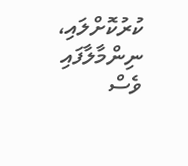ކުރުކޮށްލައި، ނިންމާލާފައި ވެސް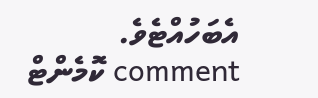އެބަހުއްޓެވެ.
comment ކޮމެންޓް